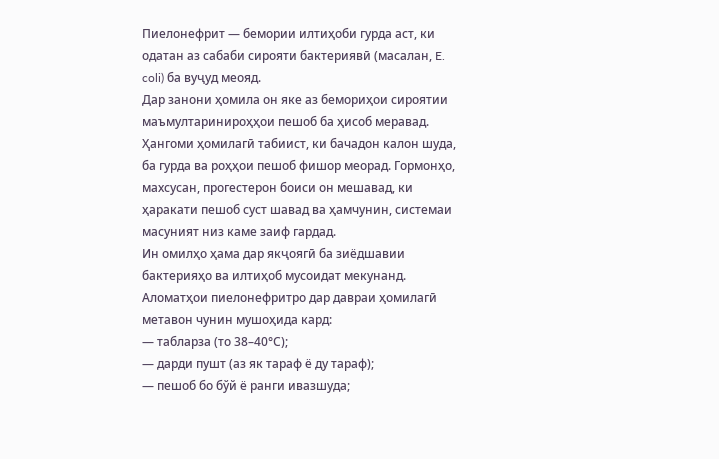Пиелонефрит — бемории илтиҳоби гурда аст, ки одатан аз сабаби сирояти бактериявӣ (масалан, E. coli) ба вуҷуд меояд.
Дар занони ҳомила он яке аз бемориҳои сироятии маъмултаринироҳҳои пешоб ба ҳисоб меравад. Ҳангоми ҳомилагӣ табиист, ки бачадон калон шуда, ба гурда ва роҳҳои пешоб фишор меорад. Гормонҳо, махсусан, прогестерон боиси он мешавад, ки ҳаракати пешоб суст шавад ва ҳамчунин, системаи масуният низ каме заиф гардад.
Ин омилҳо ҳама дар якҷоягӣ ба зиёдшавии бактерияҳо ва илтиҳоб мусоидат мекунанд. Аломатҳои пиелонефритро дар давраи ҳомилагӣ метавон чунин мушоҳида кард:
— табларза (то 38–40°С);
— дарди пушт (аз як тараф ё ду тараф);
— пешоб бо бўй ё ранги ивазшуда;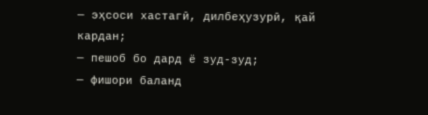— эҳсоси хастагӣ, дилбеҳузурӣ, қай кардан;
— пешоб бо дард ё зуд-зуд;
— фишори баланд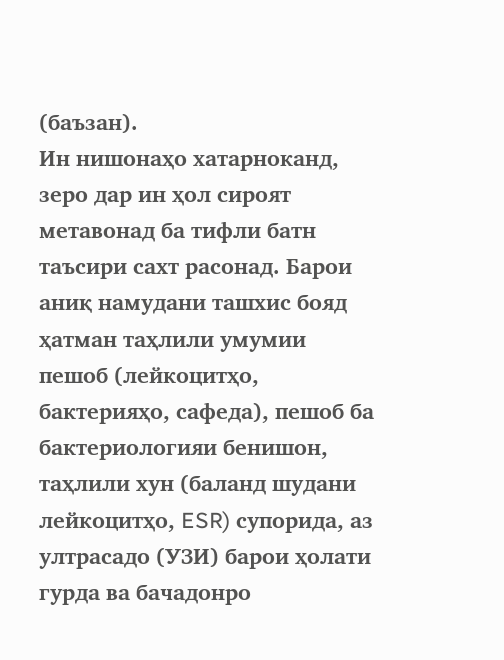(баъзан).
Ин нишонаҳо хатарноканд, зеро дар ин ҳол сироят метавонад ба тифли батн таъсири сахт расонад. Барои аниқ намудани ташхис бояд ҳатман таҳлили умумии пешоб (лейкоцитҳо, бактерияҳо, сафеда), пешоб ба бактериологияи бенишон, таҳлили хун (баланд шудани лейкоцитҳо, ESR) супорида, аз ултрасадо (УЗИ) барои ҳолати гурда ва бачадонро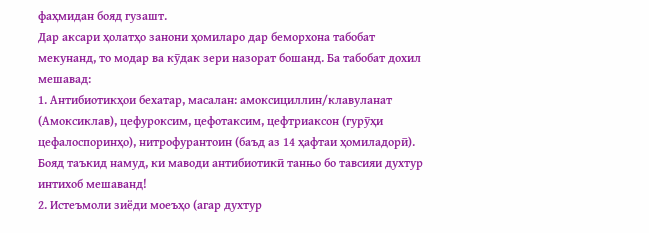фаҳмидан бояд гузашт.
Дар аксари ҳолатҳо занони ҳомиларо дар беморхона табобат мекунанд, то модар ва кӯдак зери назорат бошанд. Ба табобат дохил мешавад:
1. Антибиотикҳои бехатар, масалан: амоксициллин/клавуланат (Амоксиклав), цефуроксим, цефотаксим, цефтриаксон (гурӯҳи цефалоспоринҳо), нитрофурантоин (баъд аз 14 ҳафтаи ҳомиладорӣ). Бояд таъкид намуд, ки маводи антибиотикӣ танњо бо тавсияи духтур интихоб мешаванд!
2. Истеъмоли зиёди моеъҳо (агар духтур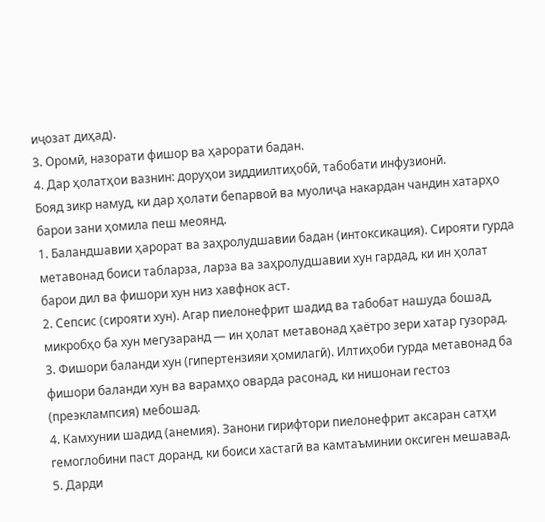иҷозат диҳад).
3. Оромӣ, назорати фишор ва ҳарорати бадан.
4. Дар ҳолатҳои вазнин: доруҳои зиддиилтиҳобӣ, табобати инфузионӣ.
Бояд зикр намуд, ки дар ҳолати бепарвоӣ ва муолиҷа накардан чандин хатарҳо барои зани ҳомила пеш меоянд.
1. Баландшавии ҳарорат ва заҳролудшавии бадан (интоксикация). Сирояти гурда метавонад боиси табларза, ларза ва заҳролудшавии хун гардад, ки ин ҳолат барои дил ва фишори хун низ хавфнок аст.
2. Сепсис (сирояти хун). Агар пиелонефрит шадид ва табобат нашуда бошад, микробҳо ба хун мегузаранд — ин ҳолат метавонад ҳаётро зери хатар гузорад.
3. Фишори баланди хун (гипертензияи ҳомилагӣ). Илтиҳоби гурда метавонад ба фишори баланди хун ва варамҳо оварда расонад, ки нишонаи гестоз (преэклампсия) мебошад.
4. Камхунии шадид (анемия). Занони гирифтори пиелонефрит аксаран сатҳи гемоглобини паст доранд, ки боиси хастагӣ ва камтаъминии оксиген мешавад.
5. Дарди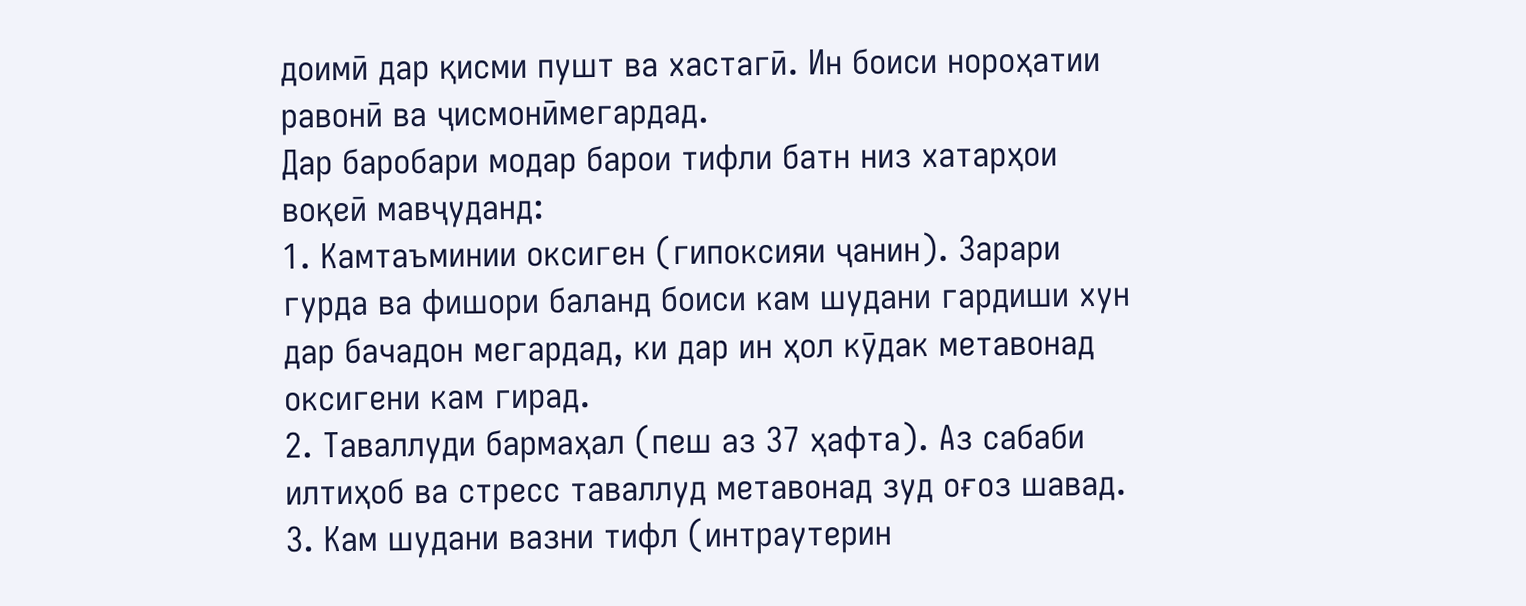доимӣ дар қисми пушт ва хастагӣ. Ин боиси нороҳатии равонӣ ва ҷисмонӣмегардад.
Дар баробари модар барои тифли батн низ хатарҳои воқеӣ мавҷуданд:
1. Камтаъминии оксиген (гипоксияи ҷанин). Зарари гурда ва фишори баланд боиси кам шудани гардиши хун дар бачадон мегардад, ки дар ин ҳол кӯдак метавонад оксигени кам гирад.
2. Таваллуди бармаҳал (пеш аз 37 ҳафта). Аз сабаби илтиҳоб ва стресс таваллуд метавонад зуд оғоз шавад.
3. Кам шудани вазни тифл (интраутерин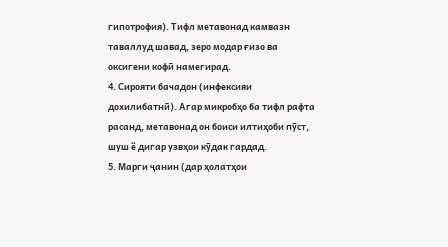гипотрофия). Тифл метавонад камвазн таваллуд шавад, зеро модар ғизо ва оксигени кофӣ намегирад.
4. Сирояти бачадон (инфексияи дохилибатнӣ). Агар микробҳо ба тифл рафта расанд, метавонад он боиси илтиҳоби пӯст, шуш ё дигар узвҳои кӯдак гардад.
5. Марги ҷанин (дар ҳолатҳои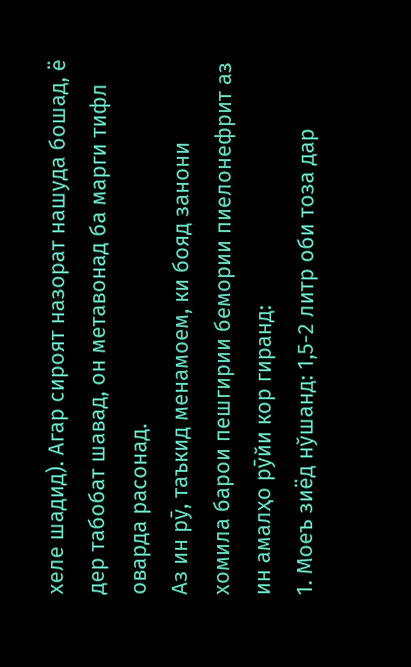хеле шадид). Агар сироят назорат нашуда бошад, ё дер табобат шавад, он метавонад ба марги тифл оварда расонад.
Аз ин рӯ, таъкид менамоем, ки бояд занони хомила барои пешгирии бемории пиелонефрит аз ин амалҳо рӯйи кор гиранд:
1. Моеъ зиёд нўшанд: 1,5-2 литр оби тоза дар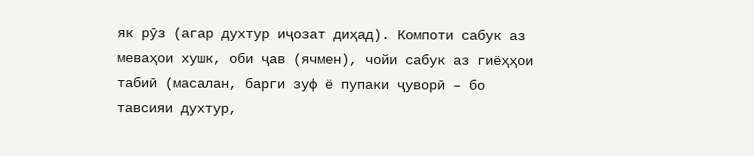як рӯз (агар духтур иҷозат диҳад). Компоти сабук аз меваҳои хушк, оби ҷав (ячмен), чойи сабук аз гиёҳҳои табиӣ (масалан, барги зуф ё пупаки ҷуворӣ – бо тавсияи духтур,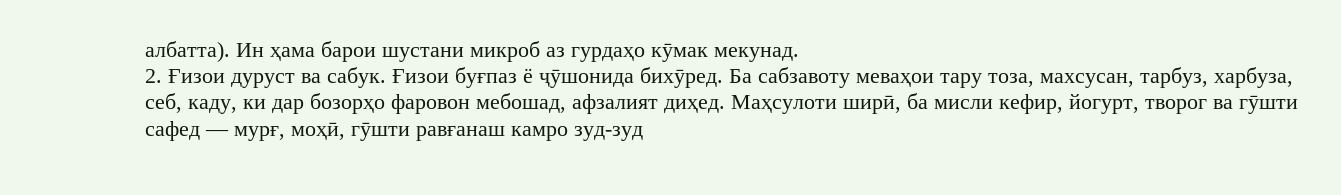албатта). Ин ҳама барои шустани микроб аз гурдаҳо кӯмак мекунад.
2. Ғизои дуруст ва сабук. Ғизои буғпаз ё ҷӯшонида бихӯред. Ба сабзавоту меваҳои тару тоза, махсусан, тарбуз, харбуза, себ, каду, ки дар бозорҳо фаровон мебошад, афзалият диҳед. Маҳсулоти ширӣ, ба мисли кефир, йогурт, творог ва гӯшти сафед — мурғ, моҳӣ, гӯшти равғанаш камро зуд-зуд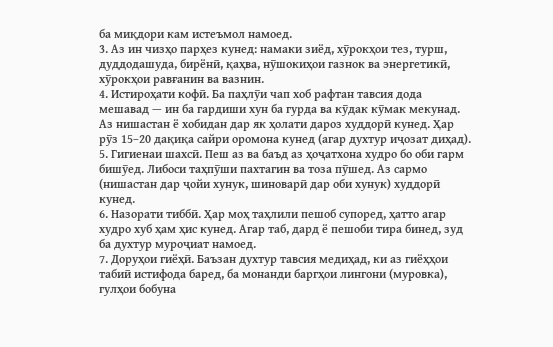ба миқдори кам истеъмол намоед.
3. Аз ин чизҳо парҳез кунед: намаки зиёд, хӯрокҳои тез, турш, дуддодашуда, бирёнӣ, қаҳва, нӯшокиҳои газнок ва энергетикӣ, хӯрокҳои равғанин ва вазнин.
4. Истироҳати кофӣ. Ба паҳлӯи чап хоб рафтан тавсия дода мешавад — ин ба гардиши хун ба гурда ва кӯдак кӯмак мекунад. Аз нишастан ё хобидан дар як ҳолати дароз худдорӣ кунед. Ҳар рӯз 15–20 дақиқа сайри оромона кунед (агар духтур иҷозат диҳад).
5. Гигиенаи шахсӣ. Пеш аз ва баъд аз ҳоҷатхона худро бо оби гарм бишӯед. Либоси таҳпӯши пахтагин ва тоза пӯшед. Аз сармо (нишастан дар ҷойи хунук, шиноварӣ дар оби хунук) худдорӣ кунед.
6. Назорати тиббӣ. Ҳар моҳ таҳлили пешоб супоред, ҳатто агар худро хуб ҳам ҳис кунед. Агар таб, дард ё пешоби тира бинед, зуд ба духтур муроҷиат намоед.
7. Доруҳои гиёҳӣ. Баъзан духтур тавсия медиҳад, ки аз гиёҳҳои табиӣ истифода баред, ба монанди баргҳои лингони (муровка), гулҳои бобуна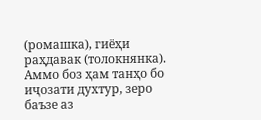(ромашка), гиёҳи раҳдавак (толокнянка). Аммо боз ҳам танҳо бо иҷозати духтур, зеро баъзе аз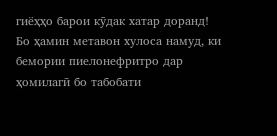гиёҳҳо барои кӯдак хатар доранд!
Бо ҳамин метавон хулоса намуд, ки бемории пиелонефритро дар ҳомилагӣ бо табобати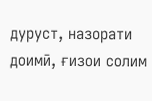дуруст, назорати доимӣ, ғизои солим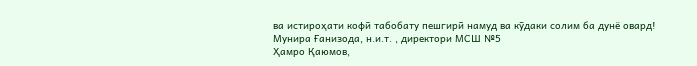ва истироҳати кофӣ табобату пешгирӣ намуд ва кӯдаки солим ба дунё овард!
Мунира Ғанизода, н.и.т. , директори МСШ №5
Ҳамро Қаюмов,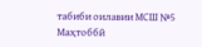табиби оилавии МСШ №5
Маҳтоббӣ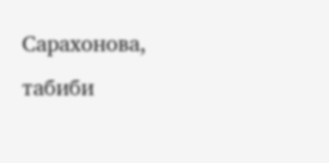Сарахонова, табиби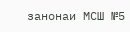занонаи МСШ №5